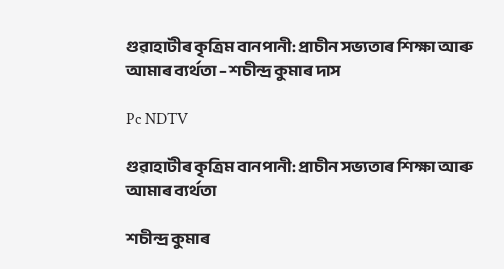গুৱাহাটীৰ কৃত্ৰিম বানপানী: প্ৰাচীন সভ্যতাৰ শিক্ষা আৰু আমাৰ ব্যৰ্থতা – শচীন্দ্ৰ কুমাৰ দাস

Pc NDTV

গুৱাহাটীৰ কৃত্ৰিম বানপানী: প্ৰাচীন সভ্যতাৰ শিক্ষা আৰু আমাৰ ব্যৰ্থতা

শচীন্দ্ৰ কুমাৰ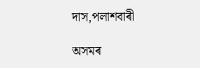দাস,পলাশবাৰী

অসমৰ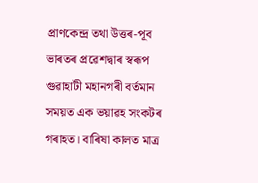প্ৰাণকেন্দ্ৰ তথা উত্তৰ-পূব ভাৰতৰ প্ৰৱেশদ্বাৰ স্বৰূপ গুৱাহাটী মহানগৰী বৰ্তমান সময়ত এক ভয়াৱহ সংকটৰ গৰাহত। বাৰিষা কালত মাত্ৰ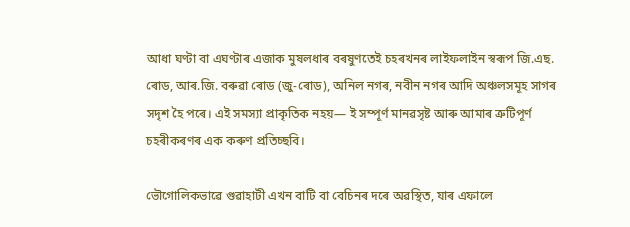আধা ঘণ্টা বা এঘণ্টাৰ এজাক মুষলধাৰ বৰষুণতেই চহৰখনৰ লাইফলাইন স্বৰূপ জি.এছ. ৰোড, আৰ.জি. বৰুৱা ৰোড (জু-ৰোড), অনিল নগৰ, নবীন নগৰ আদি অঞ্চলসমূহ সাগৰ সদৃশ হৈ পৰে। এই সমস্যা প্ৰাকৃতিক নহয়— ই সম্পূৰ্ণ মানৱসৃষ্ট আৰু আমাৰ ত্ৰুটিপূৰ্ণ চহৰীকৰণৰ এক কৰুণ প্ৰতিচ্ছবি।

ভৌগোলিকভাৱে গুৱাহাটী এখন বাটি বা বেচিনৰ দৰে অৱস্থিত, যাৰ এফালে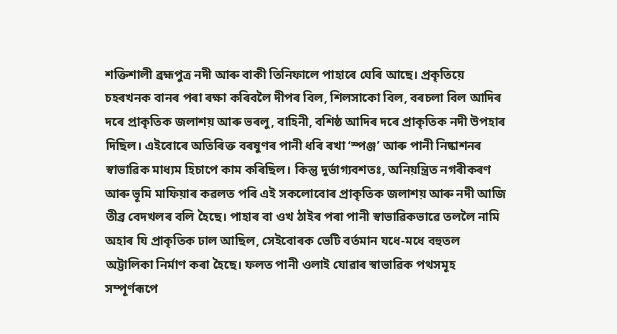শক্তিশালী ব্ৰহ্মপুত্ৰ নদী আৰু বাকী তিনিফালে পাহাৰে ঘেৰি আছে। প্ৰকৃতিয়ে চহৰখনক বানৰ পৰা ৰক্ষা কৰিবলৈ দীপৰ বিল, শিলসাকো বিল, বৰচলা বিল আদিৰ দৰে প্ৰাকৃতিক জলাশয় আৰু ভৰলু, বাহিনী, বশিষ্ঠ আদিৰ দৰে প্ৰাকৃতিক নদী উপহাৰ দিছিল। এইবোৰে অতিৰিক্ত বৰষুণৰ পানী ধৰি ৰখা ‘স্পঞ্জ’ আৰু পানী নিষ্কাশনৰ স্বাভাৱিক মাধ্যম হিচাপে কাম কৰিছিল। কিন্তু দুৰ্ভাগ্যবশতঃ, অনিয়ন্ত্ৰিত নগৰীকৰণ আৰু ভূমি মাফিয়াৰ কৱলত পৰি এই সকলোবোৰ প্ৰাকৃতিক জলাশয় আৰু নদী আজি তীব্ৰ বেদখলৰ বলি হৈছে। পাহাৰ বা ওখ ঠাইৰ পৰা পানী স্বাভাৱিকভাৱে তললৈ নামি অহাৰ যি প্ৰাকৃতিক ঢাল আছিল, সেইবোৰক ভেটি বৰ্তমান যধে-মধে বহুতল অট্টালিকা নিৰ্মাণ কৰা হৈছে। ফলত পানী ওলাই যোৱাৰ স্বাভাৱিক পথসমূহ সম্পূৰ্ণৰূপে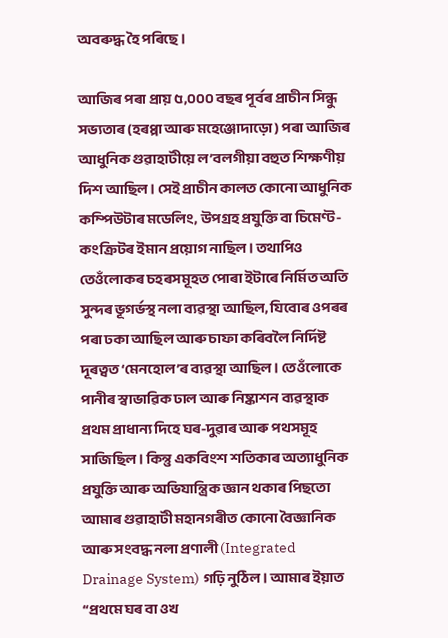অবৰুদ্ধ হৈ পৰিছে।

আজিৰ পৰা প্ৰায় ৫,০০০ বছৰ পূৰ্বৰ প্ৰাচীন সিন্ধু সভ্যতাৰ (হৰপ্পা আৰু মহেঞ্জোদাড়ো) পৰা আজিৰ আধুনিক গুৱাহাটীয়ে ল’বলগীয়া বহুত শিক্ষণীয় দিশ আছিল। সেই প্ৰাচীন কালত কোনো আধুনিক কম্পিউটাৰ মডেলিং, উপগ্ৰহ প্ৰযুক্তি বা চিমেণ্ট-কংক্ৰিটৰ ইমান প্ৰয়োগ নাছিল। তথাপিও তেওঁলোকৰ চহৰসমূহত পোৰা ইটাৰে নিৰ্মিত অতি সুন্দৰ ভূগৰ্ভস্থ নলা ব্যৱস্থা আছিল, যিবোৰ ওপৰৰ পৰা ঢকা আছিল আৰু চাফা কৰিবলৈ নিৰ্দিষ্ট দূৰত্বত ‘মেনহোল’ৰ ব্যৱস্থা আছিল। তেওঁলোকে পানীৰ স্বাভাৱিক ঢাল আৰু নিষ্কাশন ব্যৱস্থাক প্ৰথম প্ৰাধান্য দিহে ঘৰ-দুৱাৰ আৰু পথসমূহ সাজিছিল। কিন্তু একবিংশ শতিকাৰ অত্যাধুনিক প্ৰযুক্তি আৰু অভিযান্ত্ৰিক জ্ঞান থকাৰ পিছতো আমাৰ গুৱাহাটী মহানগৰীত কোনো বৈজ্ঞানিক আৰু সংবদ্ধ নলা প্ৰণালী (Integrated Drainage System) গঢ়ি নুঠিল। আমাৰ ইয়াত “প্ৰথমে ঘৰ বা ওখ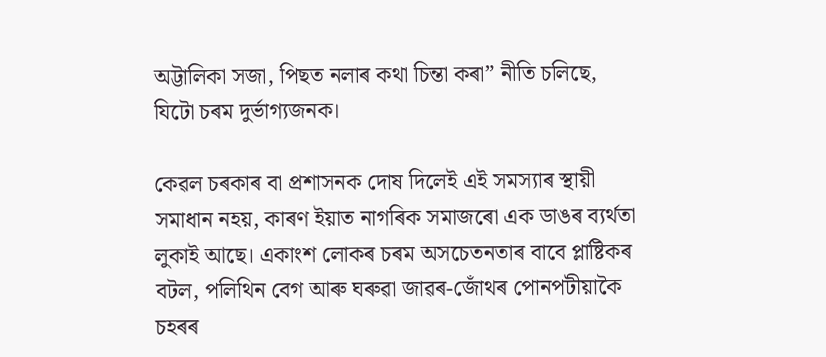অট্টালিকা সজা, পিছত নলাৰ কথা চিন্তা কৰা” নীতি চলিছে, যিটো চৰম দুৰ্ভাগ্যজনক।

কেৱল চৰকাৰ বা প্ৰশাসনক দোষ দিলেই এই সমস্যাৰ স্থায়ী সমাধান নহয়, কাৰণ ইয়াত নাগৰিক সমাজৰো এক ডাঙৰ ব্যৰ্থতা লুকাই আছে। একাংশ লোকৰ চৰম অসচেতনতাৰ বাবে প্লাষ্টিকৰ বটল, পলিথিন বেগ আৰু ঘৰুৱা জাৱৰ-জোঁথৰ পোনপটীয়াকৈ চহৰৰ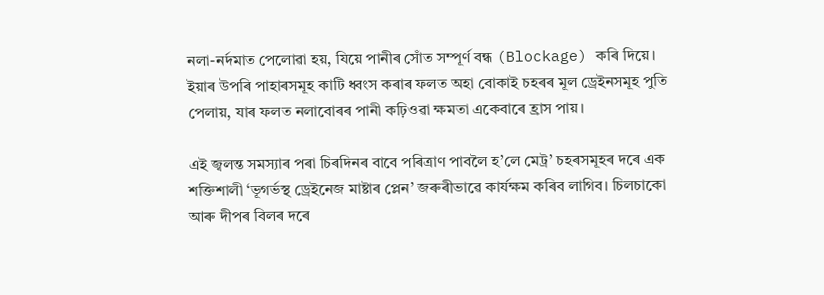নলা-নৰ্দমাত পেলোৱা হয়, যিয়ে পানীৰ সোঁত সম্পূৰ্ণ বন্ধ (Blockage) কৰি দিয়ে। ইয়াৰ উপৰি পাহাৰসমূহ কাটি ধ্বংস কৰাৰ ফলত অহা বোকাই চহৰৰ মূল ড্ৰেইনসমূহ পুতি পেলায়, যাৰ ফলত নলাবোৰৰ পানী কঢ়িওৱা ক্ষমতা একেবাৰে হ্ৰাস পায়।

এই জ্বলন্ত সমস্যাৰ পৰা চিৰদিনৰ বাবে পৰিত্ৰাণ পাবলৈ হ’লে মেট্ৰ’ চহৰসমূহৰ দৰে এক শক্তিশালী ‘ভূগৰ্ভস্থ ড্ৰেইনেজ মাষ্টাৰ প্লেন’ জৰুৰীভাৱে কাৰ্যক্ষম কৰিব লাগিব। চিলচাকো আৰু দীপৰ বিলৰ দৰে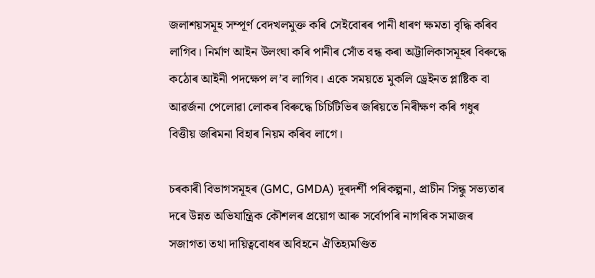জলাশয়সমূহ সম্পূৰ্ণ বেদখলমুক্ত কৰি সেইবোৰৰ পানী ধাৰণ ক্ষমতা বৃদ্ধি কৰিব লাগিব। নিৰ্মাণ আইন উলংঘা কৰি পানীৰ সোঁত বন্ধ কৰা অট্টালিকাসমূহৰ বিৰুদ্ধে কঠোৰ আইনী পদক্ষেপ ল’ব লাগিব। একে সময়তে মুকলি ড্ৰেইনত প্লাষ্টিক বা আৱৰ্জনা পেলোৱা লোকৰ বিৰুদ্ধে চিচিটিভিৰ জৰিয়তে নিৰীক্ষণ কৰি গধুৰ বিত্তীয় জৰিমনা বিহাৰ নিয়ম কৰিব লাগে।

চৰকাৰী বিভাগসমূহৰ (GMC, GMDA) দূৰদৰ্শী পৰিকল্পনা, প্ৰাচীন সিন্ধু সভ্যতাৰ দৰে উন্নত অভিযান্ত্ৰিক কৌশলৰ প্ৰয়োগ আৰু সৰ্বোপৰি নাগৰিক সমাজৰ সজাগতা তথা দায়িত্ববোধৰ অবিহনে ঐতিহ্যমণ্ডিত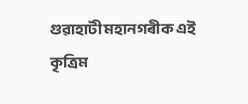গুৱাহাটী মহানগৰীক এই কৃত্ৰিম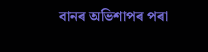বানৰ অভিশাপৰ পৰা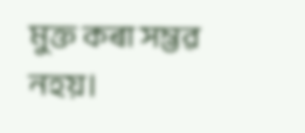মুক্ত কৰা সম্ভৱ নহয়।